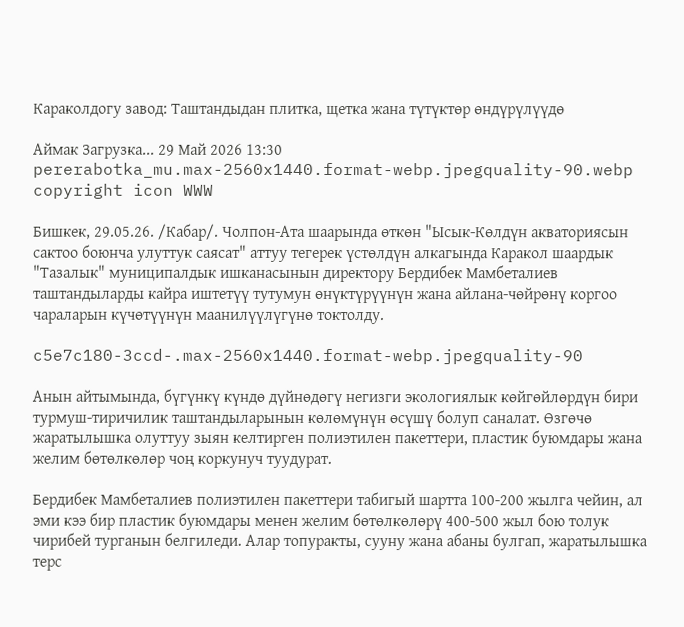Караколдогу завод: Таштандыдан плитка, щетка жана түтүктөр өндүрүлүүдө

Аймак Загрузка... 29 Май 2026 13:30
pererabotka_mu.max-2560x1440.format-webp.jpegquality-90.webp
copyright icon WWW

Бишкек, 29.05.26. /Кабар/. Чолпон-Ата шаарында өткөн "Ысык-Көлдүн акваториясын сактоо боюнча улуттук саясат" аттуу тегерек үстөлдүн алкагында Каракол шаардык "Тазалык" муниципалдык ишканасынын директору Бердибек Мамбеталиев таштандыларды кайра иштетүү тутумун өнүктүрүүнүн жана айлана-чөйрөнү коргоо чараларын күчөтүүнүн маанилүүлүгүнө токтолду.

c5e7c180-3ccd-.max-2560x1440.format-webp.jpegquality-90

Анын айтымында, бүгүнкү күндө дүйнөдөгү негизги экологиялык көйгөйлөрдүн бири турмуш-тиричилик таштандыларынын көлөмүнүн өсүшү болуп саналат. Өзгөчө жаратылышка олуттуу зыян келтирген полиэтилен пакеттери, пластик буюмдары жана желим бөтөлкөлөр чоң коркунуч туудурат.

Бердибек Мамбеталиев полиэтилен пакеттери табигый шартта 100-200 жылга чейин, ал эми кээ бир пластик буюмдары менен желим бөтөлкөлөрү 400-500 жыл бою толук чирибей турганын белгиледи. Алар топуракты, сууну жана абаны булгап, жаратылышка терс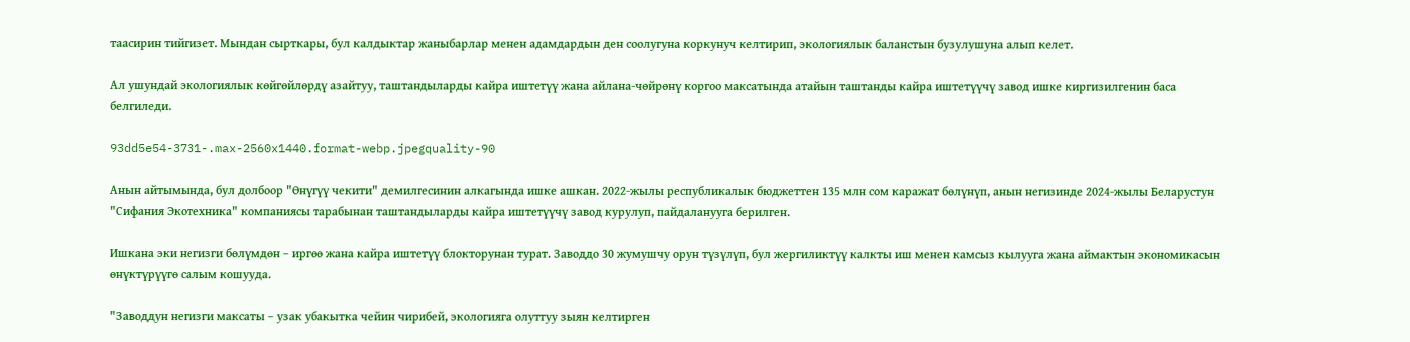таасирин тийгизет. Мындан сырткары, бул калдыктар жаныбарлар менен адамдардын ден соолугуна коркунуч келтирип, экологиялык баланстын бузулушуна алып келет.

Ал ушундай экологиялык көйгөйлөрдү азайтуу, таштандыларды кайра иштетүү жана айлана-чөйрөнү коргоо максатында атайын таштанды кайра иштетүүчү завод ишке киргизилгенин баса белгиледи.

93dd5e54-3731-.max-2560x1440.format-webp.jpegquality-90

Анын айтымында, бул долбоор "Өнүгүү чекити" демилгесинин алкагында ишке ашкан. 2022-жылы республикалык бюджеттен 135 млн сом каражат бөлүнүп, анын негизинде 2024-жылы Беларустун "Сифания Экотехника" компаниясы тарабынан таштандыларды кайра иштетүүчү завод курулуп, пайдаланууга берилген.

Ишкана эки негизги бөлүмдөн – иргөө жана кайра иштетүү блокторунан турат. Заводдо 30 жумушчу орун түзүлүп, бул жергиликтүү калкты иш менен камсыз кылууга жана аймактын экономикасын өнүктүрүүгө салым кошууда.

"Заводдун негизги максаты – узак убакытка чейин чирибей, экологияга олуттуу зыян келтирген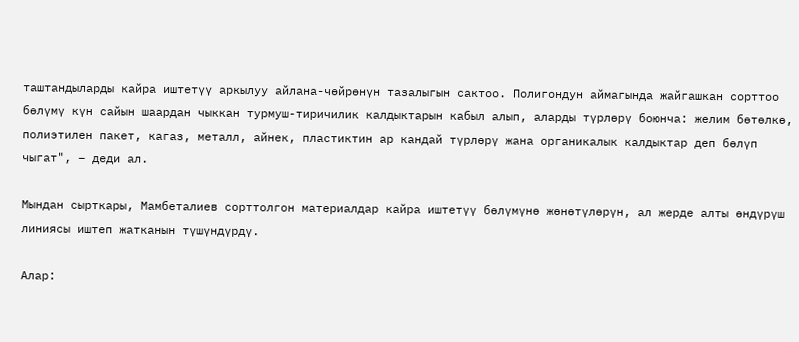таштандыларды кайра иштетүү аркылуу айлана-чөйрөнүн тазалыгын сактоо. Полигондун аймагында жайгашкан сорттоо бөлүмү күн сайын шаардан чыккан турмуш-тиричилик калдыктарын кабыл алып, аларды түрлөрү боюнча: желим бөтөлкө, полиэтилен пакет, кагаз, металл, айнек, пластиктин ар кандай түрлөрү жана органикалык калдыктар деп бөлүп чыгат", – деди ал.

Мындан сырткары, Мамбеталиев сорттолгон материалдар кайра иштетүү бөлүмүнө жөнөтүлөрүн, ал жерде алты өндүрүш линиясы иштеп жатканын түшүндүрдү.

Алар: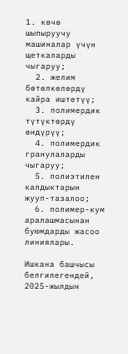1. көчө шыпыруучу машиналар үчүн щеткаларды чыгаруу;
  2. желим бөтөлкөлөрдү кайра иштетүү;
  3. полимердик түтүктөрдү өндүрүү;
  4. полимердик гранулаларды чыгаруу;
  5. полиэтилен калдыктарын жууп-тазалоо;
  6. полимер-кум аралашмасынан буюмдарды жасоо линиялары.

Ишкана башчысы белгилегендей, 2025-жылдын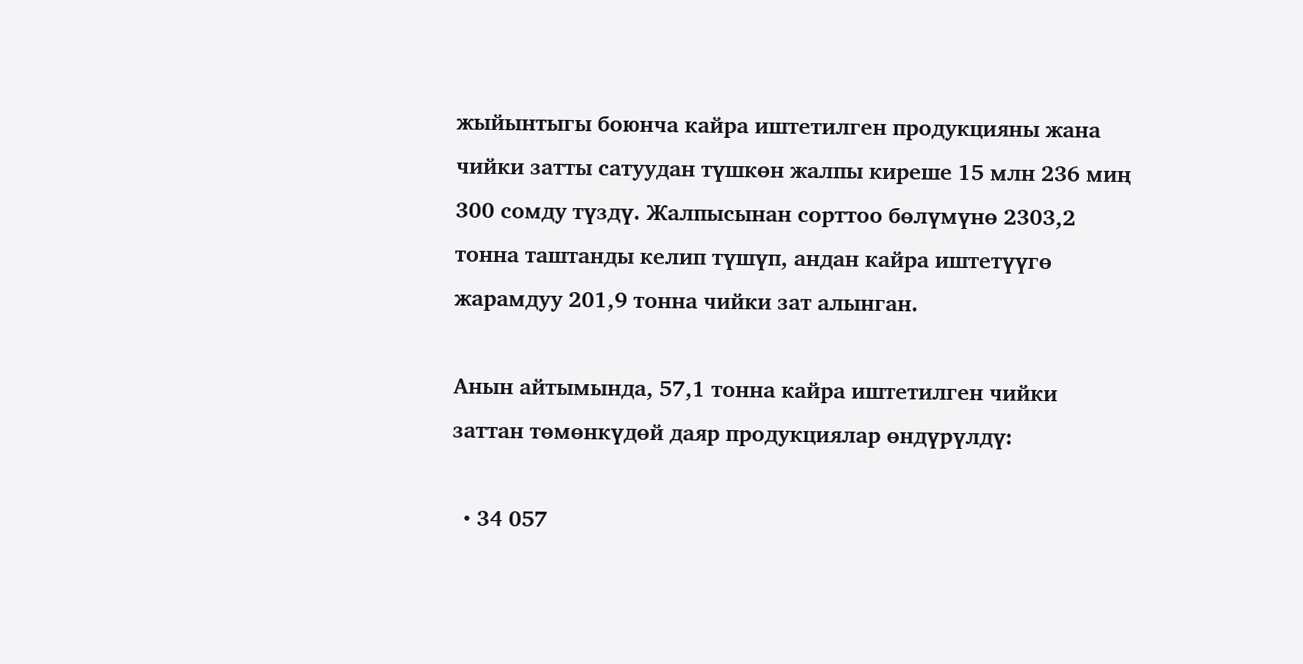жыйынтыгы боюнча кайра иштетилген продукцияны жана чийки затты сатуудан түшкөн жалпы киреше 15 млн 236 миң 300 сомду түздү. Жалпысынан сорттоо бөлүмүнө 2303,2 тонна таштанды келип түшүп, андан кайра иштетүүгө жарамдуу 201,9 тонна чийки зат алынган.

Анын айтымында, 57,1 тонна кайра иштетилген чийки заттан төмөнкүдөй даяр продукциялар өндүрүлдү:

  • 34 057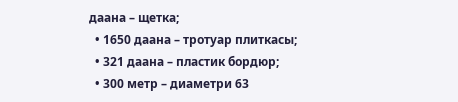даана – щетка;
  • 1650 даана – тротуар плиткасы;
  • 321 даана – пластик бордюр;
  • 300 метр – диаметри 63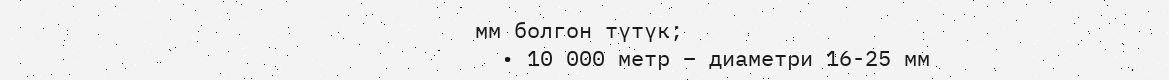мм болгон түтүк;
  • 10 000 метр – диаметри 16-25 мм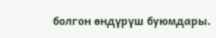болгон өндүрүш буюмдары.